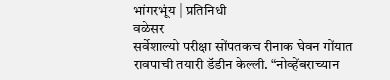भांगरभूंय | प्रतिनिधी
वळेसर
सर्वेशाल्यो परीक्षा सोंपतकच रीनाक घेवन गोंयात रावपाची तयारी डॅडीन केल्ली. “नोव्हेंबराच्यान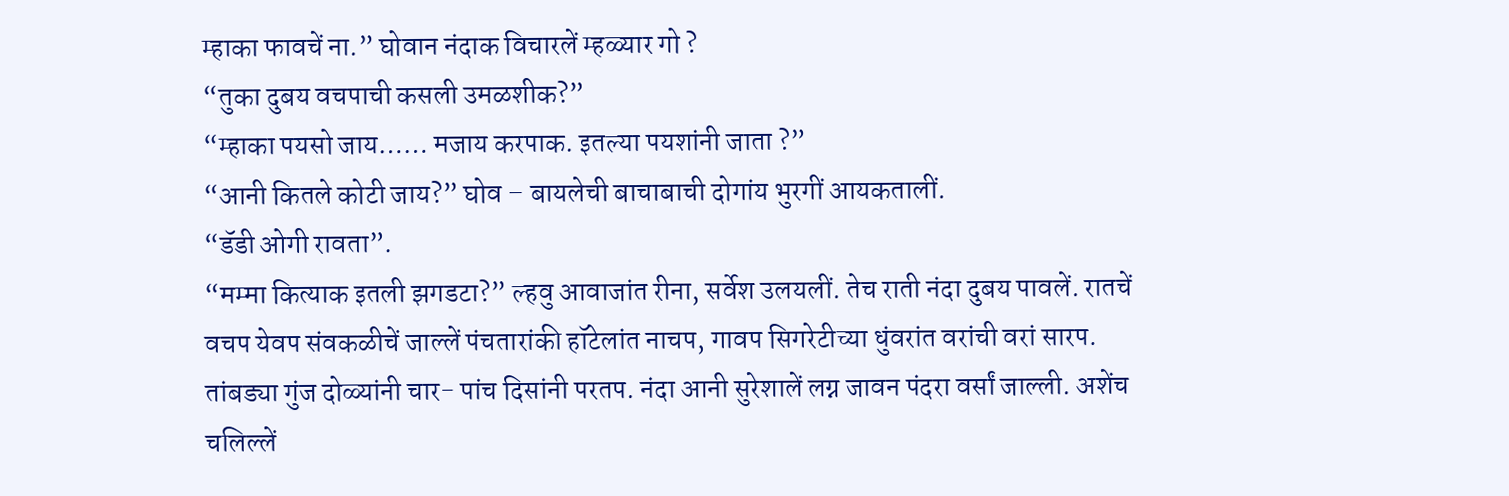म्हाका फावचें ना.” घोवान नंदाक विचारलें म्हळ्यार गो ?
“तुका दुबय वचपाची कसली उमळशीक?”
“म्हाका पयसो जाय…… मजाय करपाक. इतल्या पयशांनी जाता ?”
“आनी कितले कोटी जाय?” घोव – बायलेची बाचाबाची दोगांय भुरगीं आयकतालीं.
“डॅडी ओगी रावता”.
“मम्मा कित्याक इतली झगडटा?” ल्हवु आवाजांत रीना, सर्वेश उलयलीं. तेच राती नंदा दुबय पावलें. रातचें वचप येवप संवकळीचें जाल्लें पंचतारांकी हॉटेलांत नाचप, गावप सिगरेटीच्या धुंवरांत वरांची वरां सारप. तांबड्या गुंज दोळ्यांनी चार- पांच दिसांनी परतप. नंदा आनी सुरेशालें लग्न जावन पंदरा वर्सां जाल्ली. अशेंच चलिल्लें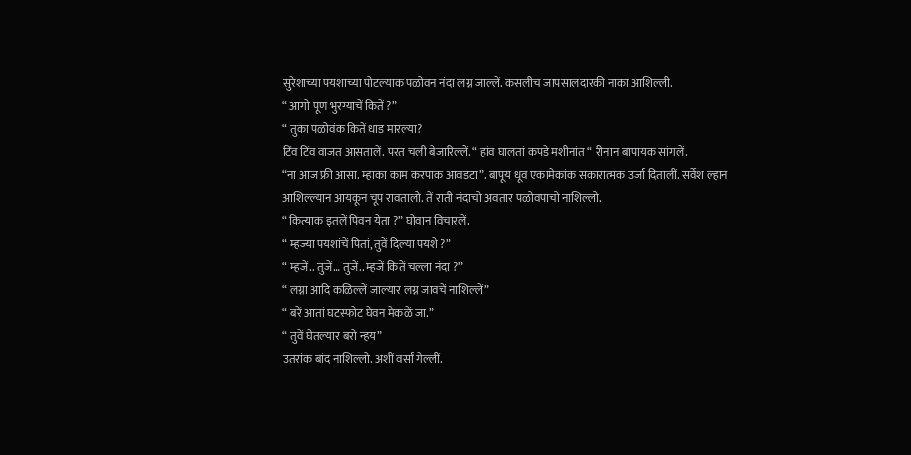सुरेशाच्या पयशाच्या पोटल्याक पळोवन नंदा लग्न जाल्लें. कसलीच जापसालदारकी नाका आशिल्ली.
“ आगो पूण भुरग्याचें कितें ?”
“ तुका पळोवंक कितें धाड मारल्या?
टिंव टिंव वाजत आसतालें. परत चली बेजारिल्लें. “ हांव घालतां कपडे मशीनांत “ रीनान बापायक सांगलें.
“ना आज फ्री आसा. म्हाका काम करपाक आवडटा”. बापूय धूव एकामेकांक सकारात्मक उर्जा दितालीं. सर्वेश ल्हान आशिल्ल्यान आयकून चूप रावतालो. तें राती नंदाचो अवतार पळोवपाचो नाशिल्लो.
“ कित्याक इतलें पिवन येता ?” घोवान विचारलें.
“ म्हज्या पयशांचें पितां, तुवें दिल्या पयशे ?”
“ म्हजें.. तुजें… तुजें.. म्हजें कितें चल्ला नंदा ?”
“ लग्ना आदि कळिल्लें जाल्यार लग्न जावचें नाशिल्लें”
“ बरें आतां घटस्फोट घेवन मेकळें जा.”
“ तुवें घेतल्यार बरो न्हय”
उतरांक बांद नाशिल्लो. अशीं वर्सां गेल्लीं.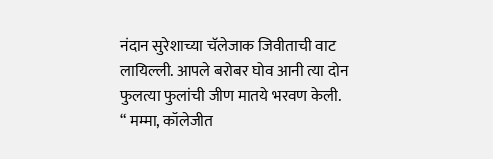नंदान सुरेशाच्या चॅलेजाक जिवीताची वाट लायिल्ली. आपले बरोबर घोव आनी त्या दोन फुलत्या फुलांची जीण मातये भरवण केली.
“ मम्मा, कॉलेजीत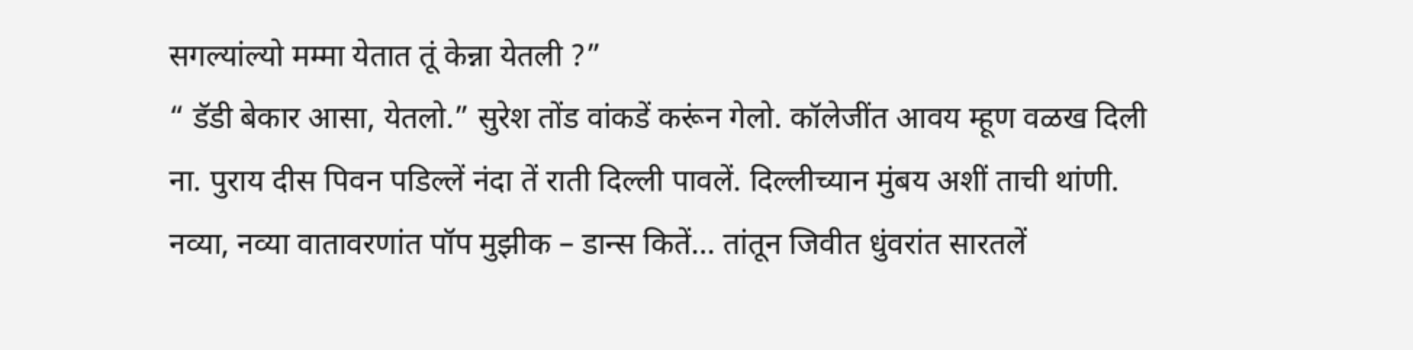सगल्यांल्यो मम्मा येतात तूं केन्ना येतली ?”
“ डॅडी बेकार आसा, येतलो.” सुरेश तोंड वांकडें करूंन गेलो. कॉलेजींत आवय म्हूण वळख दिली ना. पुराय दीस पिवन पडिल्लें नंदा तें राती दिल्ली पावलें. दिल्लीच्यान मुंबय अशीं ताची थांणी. नव्या, नव्या वातावरणांत पॉप मुझीक – डान्स कितें… तांतून जिवीत धुंवरांत सारतलें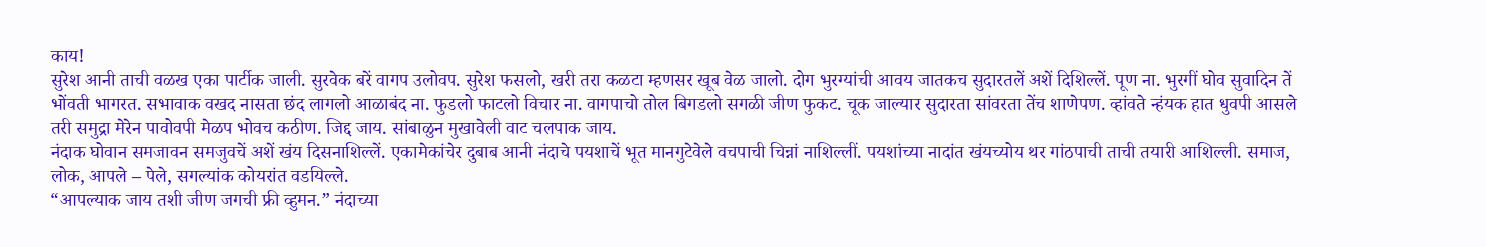काय!
सुरेश आनी ताची वळख एका पार्टीक जाली. सुरवेक बरें वागप उलोवप. सुरेश फसलो, खरी तरा कळटा म्हणसर खूब वेळ जालो. दोग भुरग्यांची आवय जातकच सुदारतलें अशें दिशिल्लें. पूण ना. भुरगीं घोव सुवादिन तें भोंवती भागरत. सभावाक वखद नासता छंद लागलो आळाबंद ना. फुडलो फाटलो विचार ना. वागपाचो तोल बिगडलो सगळी जीण फुकट. चूक जाल्यार सुदारता सांवरता तेंच शाणेपण. व्हांवते न्हंयक हात धुवपी आसले तरी समुद्रा मेरेन पावोवपी मेळप भोवच कठीण. जिद्द जाय. सांबाळुन मुखावेली वाट चलपाक जाय.
नंदाक घोवान समजावन समजुवचें अशें खंय दिसनाशिल्लें. एकामेकांचेर दुबाब आनी नंदाचे पयशाचें भूत मानगुटेवेले वचपाची चिन्नां नाशिल्लीं. पयशांच्या नादांत खंयच्योय थर गांठपाची ताची तयारी आशिल्ली. समाज, लोक, आपले – पेले, सगल्यांक कोयरांत वडयिल्ले.
“आपल्याक जाय तशी जीण जगची फ्री व्हुमन.” नंदाच्या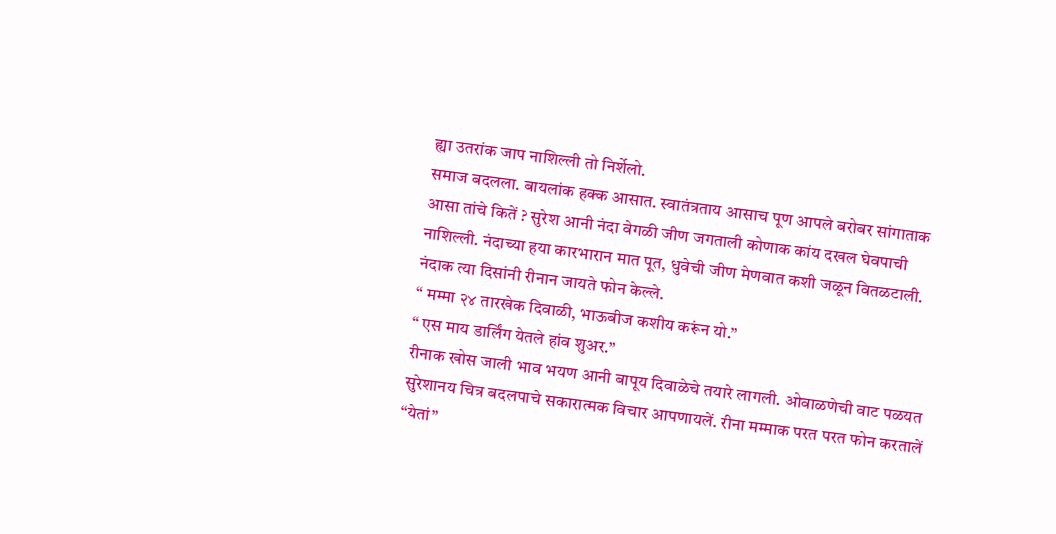ह्या उतरांक जाप नाशिल्ली तो निर्शेलो.
समाज बदलला. बायलांक हक्क आसात. स्वातंत्रताय आसाच पूण आपले बरोबर सांगाताक आसा तांचे कितें ? सुरेश आनी नंदा वेगळी जीण जगताली कोणाक कांय दखल घेवपाची नाशिल्ली. नंदाच्या हया कारभारान मात पूत, धुवेची जीण मेणवात कशी जळून वितळटाली. नंदाक त्या दिसांनी रीनान जायते फोन केल्ले.
“ मम्मा २४ तारखेक दिवाळी, भाऊबीज कशीय करूंन यो.”
“ एस माय डार्लिंग येतले हांव शुअर.”
रीनाक खोस जाली भाव भयण आनी बापूय दिवाळेचे तयारे लागली. ओवाळणेची वाट पळयत सुरेशानय चित्र बदलपाचे सकारात्मक विचार आपणायलें. रीना मम्माक परत परत फोन करतालें “येतां”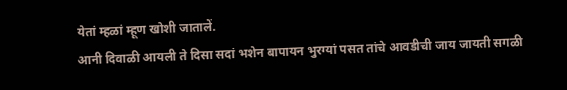येतां म्हळां म्हूण खोशी जातालें.
आनी दिवाळी आयली ते दिसा सदां भशेन बापायन भुरग्यां पसत तांचे आवडीची जाय जायती सगळी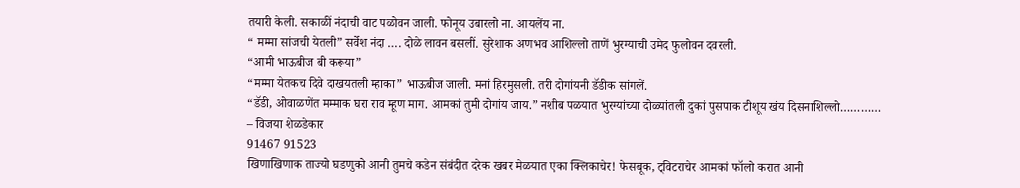तयारी केली. सकाळीं नंदाची वाट पळोवन जाली. फोनूय उबारलो ना. आयलेंय ना.
“ मम्मा सांजची येतली” सर्वेश नंदा …. दोळे लावन बसलीं. सुरेशाक अणभव आशिल्लो ताणें भुरग्याची उमेद फुलोवन दवरली.
“आमी भाऊबीज बी करूया”
“मम्मा येतकच दिवे दाखयतली म्हाका” भाऊबीज जाली. मनां हिरमुसली. तरी दोगांयनी डॅडीक सांगलें.
“डॅडी, ओवाळणेंत मम्माक घरा राव म्हूण माग. आमकां तुमी दोगांय जाय.” नशीब पळयात भुरग्यांच्या दोळ्यांतली दुकां पुसपाक टीशूय खंय दिसनाशिल्लो…………
– विजया शेळडेकार
91467 91523
खिणाखिणाक ताज्यो घडणुको आनी तुमचे कडेन संबंदीत दरेक खबर मेळयात एका क्लिकाचेर! फेसबूक, ट्विटराचेर आमकां फॉलो करात आनी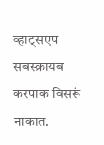व्हाट्सएप सबस्क्रायब करपाक विसरूं नाकात.